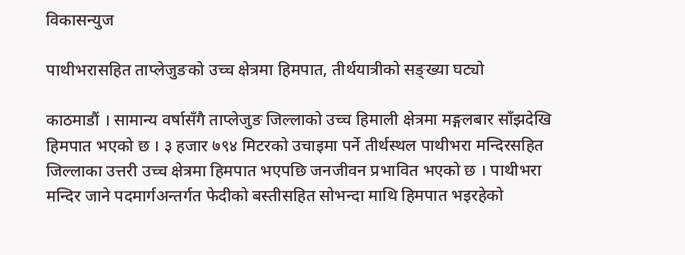विकासन्युज

पाथीभरासहित ताप्लेजुङको उच्च क्षेत्रमा हिमपात, तीर्थयात्रीको सङ्ख्या घट्यो

काठमाडौं । सामान्य वर्षासँगै ताप्लेजुङ जिल्लाको उच्च हिमाली क्षेत्रमा मङ्गलबार साँझदेखि हिमपात भएको छ । ३ हजार ७९४ मिटरको उचाइमा पर्ने तीर्थस्थल पाथीभरा मन्दिरसहित जिल्लाका उत्तरी उच्च क्षेत्रमा हिमपात भएपछि जनजीवन प्रभावित भएको छ । पाथीभरा मन्दिर जाने पदमार्गअन्तर्गत फेदीको बस्तीसहित सोभन्दा माथि हिमपात भइरहेको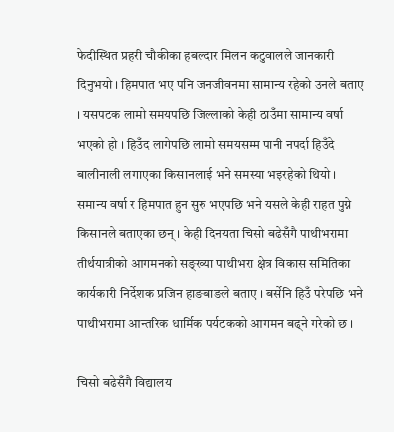फेदीस्थित प्रहरी चौकीका हबल्दार मिलन कटुवालले जानकारी दिनुभयो । हिमपात भए पनि जनजीवनमा सामान्य रहेको उनले बताए । यसपटक लामो समयपछि जिल्लाको केही ठाउँमा सामान्य वर्षा भएको हो । हिउँद लागेपछि लामो समयसम्म पानी नपर्दा हिउँदे बालीनाली लगाएका किसानलाई भने समस्या भइरहेको थियो । समान्य वर्षा र हिमपात हुन सुरु भएपछि भने यसले केही राहत पुग्ने किसानले बताएका छन् । केही दिनयता चिसो बढेसँगै पाथीभरामा तीर्थयात्रीको आगमनको सङ्ख्या पाथीभरा क्षेत्र विकास समितिका कार्यकारी निर्देशक प्रजिन हाङबाङले बताए । बर्सेनि हिउँ परेपछि भने पाथीभरामा आन्तरिक धार्मिक पर्यटकको आगमन बढ्ने गरेको छ ।

चिसो बढेसँगै विद्यालय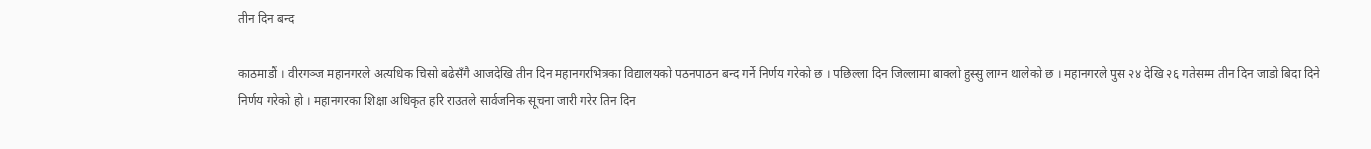तीन दिन बन्द

काठमाडौं । वीरगञ्ज महानगरले अत्यधिक चिसो बढेसँगै आजदेखि तीन दिन महानगरभित्रका विद्यालयको पठनपाठन बन्द गर्ने निर्णय गरेको छ । पछिल्ला दिन जिल्लामा बाक्लो हुस्सु लाग्न थालेको छ । महानगरले पुस २४ देखि २६ गतेसम्म तीन दिन जाडो बिदा दिने निर्णय गरेको हो । महानगरका शिक्षा अधिकृत हरि राउतले सार्वजनिक सूचना जारी गरेर तिन दिन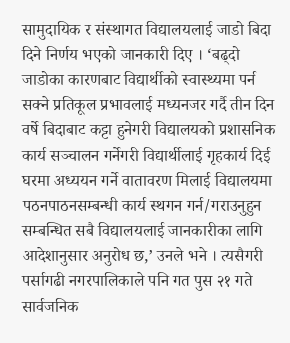सामुदायिक र संस्थागत विद्यालयलाई जाडो बिदा दिने निर्णय भएको जानकारी दिए । ‘बढ्दो जाडोका कारणबाट विद्यार्थीको स्वास्थ्यमा पर्न सक्ने प्रतिकूल प्रभावलाई मध्यनजर गर्दै तीन दिन वर्षे बिदाबाट कट्टा हुनेगरी विद्यालयको प्रशासनिक कार्य सञ्चालन गर्नेगरी विद्यार्थीलाई गृहकार्य दिई घरमा अध्ययन गर्ने वातावरण मिलाई विद्यालयमा पठनपाठनसम्बन्धी कार्य स्थगन गर्न/गराउनुहुन सम्बन्धित सबै विद्यालयलाई जानकारीका लागि आदेशानुसार अनुरोध छ,’ उनले भने । त्यसैगरी पर्सागढी नगरपालिकाले पनि गत पुस २१ गते सार्वजनिक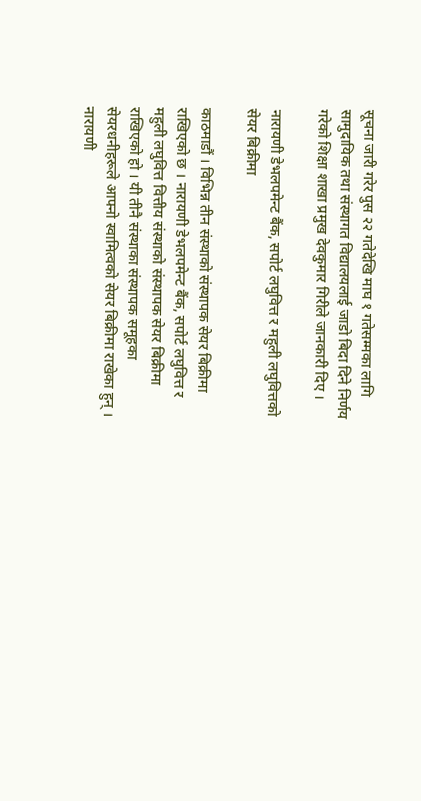सूचना जारी गरेर पुस २२ गतेदेखि माघ १ गतेसम्मका लागि सामुदायिक तथा संस्थागत विद्यालयलाई जाडो बिदा दिने निर्णय गरेको शिक्षा शाखा प्रमुख देवकुमार गिरीले जानकारी दिए ।

नारायणी डेभलपमेन्ट बैंक, सपोर्ट लघुवित्त र महुली लघुवित्तको सेयर बिक्रीमा

काठमाडौं । विभिन्न तीन संस्थाको संस्थापक सेयर बिक्रीमा राखिएको छ । नारायणी डेभलपमेन्ट बैंक, सपोर्ट लघुवित्त र महुली लघुवित्त वित्तीय संस्थाको संस्थापक सेयर बिक्रीमा राखिएको हो । यी तीनै संस्थाका संस्थापक समूहका सेयरधनीहरूले आफ्नो स्वामित्वको सेयर बिक्रीमा राखेका हुन् । नारायणी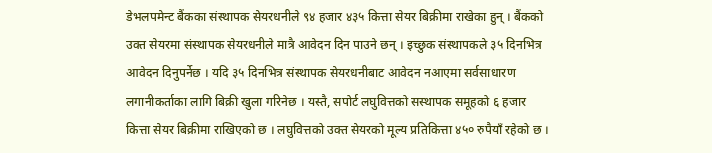डेभलपमेन्ट बैंकका संस्थापक सेयरधनीले ९४ हजार ४३५ कित्ता सेयर बिक्रीमा राखेका हुन् । बैंकको उक्त सेयरमा संस्थापक सेयरधनीले मात्रै आवेदन दिन पाउने छन् । इच्छुक संस्थापकले ३५ दिनभित्र आवेदन दिनुपर्नेछ । यदि ३५ दिनभित्र संस्थापक सेयरधनीबाट आवेदन नआएमा सर्वसाधारण लगानीकर्ताका लागि बिक्री खुला गरिनेछ । यस्तै, सपोर्ट लघुवित्तको सस्थापक समूहको ६ हजार कित्ता सेयर बिक्रीमा राखिएको छ । लघुवित्तको उक्त सेयरको मूल्य प्रतिकित्ता ४५० रुपैयाँ रहेको छ ।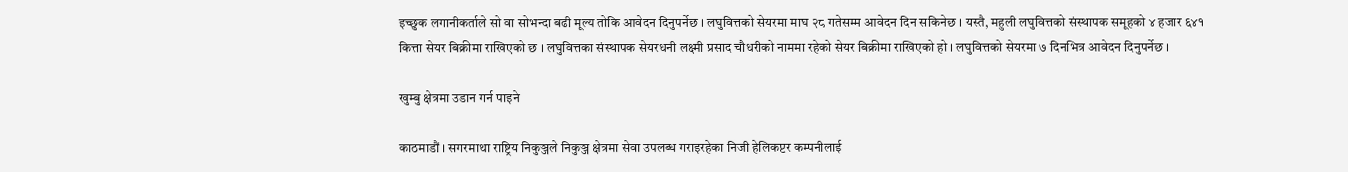इच्छुक लगानीकर्ताले सो वा सोभन्दा बढी मूल्य तोकि आवेदन दिनुपर्नेछ । लघुवित्तको सेयरमा माघ २८ गतेसम्म आवेदन दिन सकिनेछ । यस्तै, महुली लघुवित्तको संस्थापक समूहको ४ हजार ६४१ कित्ता सेयर बिक्रीमा राखिएको छ । लघुवित्तका संस्थापक सेयरधनी लक्ष्मी प्रसाद चौधरीको नाममा रहेको सेयर बिक्रीमा राखिएको हो । लघुवित्तको सेयरमा ७ दिनभित्र आवेदन दिनुपर्नेछ ।

खुम्बु क्षेत्रमा उडान गर्न पाइने

काठमाडौं । सगरमाथा राष्ट्रिय निकुञ्जले निकुञ्ज क्षेत्रमा सेवा उपलब्ध गराइरहेका निजी हेलिकप्टर कम्पनीलाई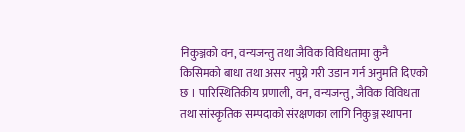निकुञ्जको वन, वन्यजन्तु तथा जैविक विविधतामा कुनै किसिमको बाधा तथा असर नपुग्ने गरी उडान गर्न अनुमति दिएको छ । पारिस्थितिकीय प्रणाली, वन, वन्यजन्तु, जैविक विविधता तथा सांस्कृतिक सम्पदाको संरक्षणका लागि निकुञ्ज स्थापना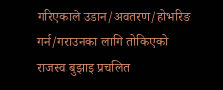गरिएकाले उडान/अवतरण/होभरिङ गर्न/गराउनका लागि तोकिएको राजस्व बुझाइ प्रचलित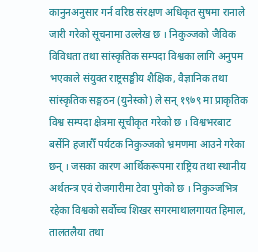कानुनअनुसार गर्न वरिष्ठ संरक्षण अधिकृत सुषमा रानाले जारी गरेको सूचनामा उल्लेख छ । निकुञ्जको जैविक विविधता तथा सांस्कृतिक सम्पदा विश्वका लागि अनुपम भएकाले संयुक्त राष्ट्रसङ्घीय शैक्षिक, वैज्ञानिक तथा सांस्कृतिक सङ्गठन (युनेस्को) ले सन् १९७९ मा प्राकृतिक विश्व सम्पदा क्षेत्रमा सूचीकृत गरेको छ । विश्वभरबाट बर्सेनि हजारौँ पर्यटक निकुञ्जको भ्रमणमा आउने गरेका छन् । जसका कारण आर्थिकरूपमा राष्ट्रिय तथा स्थानीय अर्थतन्त्र एवं रोजगारीमा टेवा पुगेको छ । निकुञ्जभित्र रहेका विश्वको सर्वोच्च शिखर सगरमाथालगायत हिमाल, तालतलैया तथा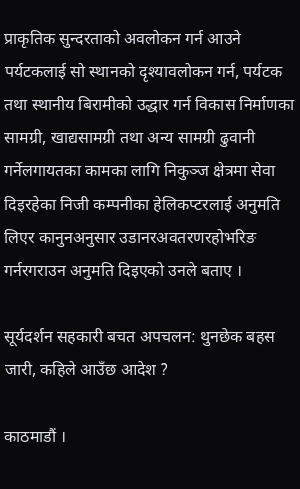प्राकृतिक सुन्दरताको अवलोकन गर्न आउने पर्यटकलाई सो स्थानको दृश्यावलोकन गर्न, पर्यटक तथा स्थानीय बिरामीको उद्धार गर्न विकास निर्माणका सामग्री, खाद्यसामग्री तथा अन्य सामग्री ढुवानी गर्नेलगायतका कामका लागि निकुञ्ज क्षेत्रमा सेवा दिइरहेका निजी कम्पनीका हेलिकप्टरलाई अनुमति लिएर कानुनअनुसार उडानरअवतरणरहोभरिङ गर्नरगराउन अनुमति दिइएको उनले बताए ।

सूर्यदर्शन सहकारी बचत अपचलन: थुनछेक बहस जारी, कहिले आउँछ आदेश ?

काठमाडौं ।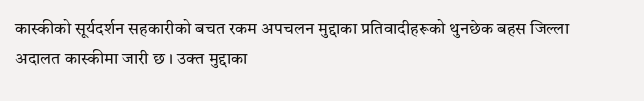कास्कीको सूर्यदर्शन सहकारीको बचत रकम अपचलन मुद्दाका प्रतिवादीहरूको थुनछेक बहस जिल्ला अदालत कास्कीमा जारी छ । उक्त मुद्दाका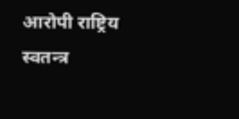आरोपी राष्ट्रिय स्वतन्त्र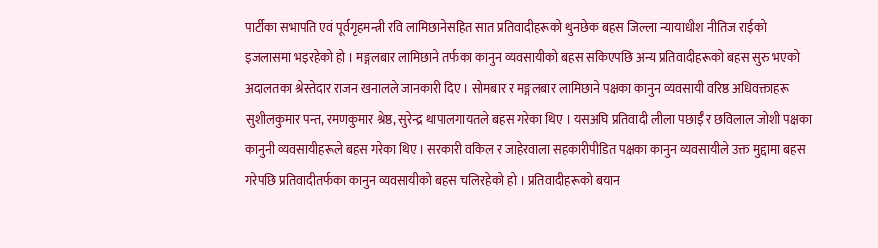पार्टीका सभापति एवं पूर्वगृहमन्त्री रवि लामिछानेसहित सात प्रतिवादीहरूको थुनछेक बहस जिल्ला न्यायाधीश नीतिज राईको इजलासमा भइरहेको हो । मङ्गलबार लामिछाने तर्फका कानुन व्यवसायीको बहस सकिएपछि अन्य प्रतिवादीहरूको बहस सुरु भएको अदालतका श्रेस्तेदार राजन खनालले जानकारी दिए । सोमबार र मङ्गलबार लामिछाने पक्षका कानुन व्यवसायी वरिष्ठ अधिवक्ताहरू सुशीलकुमार पन्त, रमणकुमार श्रेष्ठ, सुरेन्द्र थापालगायतले बहस गरेका थिए । यसअघि प्रतिवादी लीला पछाईँ र छविलाल जोशी पक्षका कानुनी व्यवसायीहरूले बहस गरेका थिए । सरकारी वकिल र जाहेरवाला सहकारीपीडित पक्षका कानुन व्यवसायीले उक्त मुद्दामा बहस गरेपछि प्रतिवादीतर्फका कानुन व्यवसायीको बहस चलिरहेको हो । प्रतिवादीहरूको बयान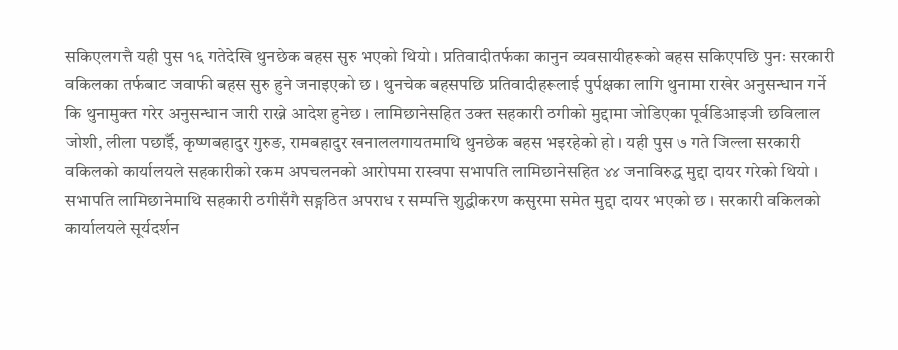सकिएलगत्तै यही पुस १६ गतेदेखि थुनछेक बहस सुरु भएको थियो । प्रतिवादीतर्फका कानुन व्यवसायीहरूको बहस सकिएपछि पुनः सरकारी वकिलका तर्फबाट जवाफी बहस सुरु हुने जनाइएको छ । थुनचेक बहसपछि प्रतिवादीहरूलाई पुर्पक्षका लागि थुनामा राखेर अनुसन्धान गर्ने कि थुनामुक्त गरेर अनुसन्धान जारी राख्ने आदेश हुनेछ । लामिछानेसहित उक्त सहकारी ठगीको मुद्दामा जोडिएका पूर्वडिआइजी छविलाल जोशी, लीला पछाईँ, कृष्णबहादुर गुरुङ, रामबहादुर खनाललगायतमाथि थुनछेक बहस भइरहेको हो । यही पुस ७ गते जिल्ला सरकारी वकिलको कार्यालयले सहकारीको रकम अपचलनको आरोपमा रास्वपा सभापति लामिछानेसहित ४४ जनाविरुद्ध मुद्दा दायर गरेको थियो । सभापति लामिछानेमाथि सहकारी ठगीसँगै सङ्गठित अपराध र सम्पत्ति शुद्धीकरण कसुरमा समेत मुद्दा दायर भएको छ । सरकारी वकिलको कार्यालयले सूर्यदर्शन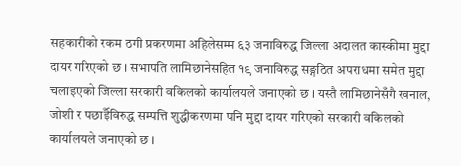सहकारीको रकम ठगी प्रकरणमा अहिलेसम्म ६३ जनाविरुद्ध जिल्ला अदालत कास्कीमा मुद्दा दायर गरिएको छ । सभापति लामिछानेसहित १९ जनाविरुद्ध सङ्गठित अपराधमा समेत मुद्दा चलाइएको जिल्ला सरकारी वकिलको कार्यालयले जनाएको छ । यस्तै लामिछानेसँगै खनाल, जोशी र पछाईँविरुद्ध सम्पत्ति शुद्धीकरणमा पनि मुद्दा दायर गरिएको सरकारी वकिलको कार्यालयले जनाएको छ ।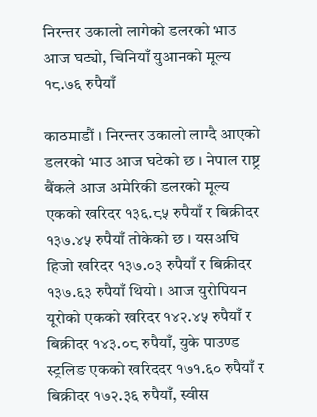निरन्तर उकालो लागेको डलरको भाउ आज घट्यो, चिनियाँ युआनको मूल्य १८.७६ रुपैयाँ

काठमाडौं । निरन्तर उकालो लाग्दै आएको डलरको भाउ आज घटेको छ । नेपाल राष्ट्र बैंकले आज अमेरिकी डलरको मूल्य एकको खरिदर १३६.८५ रुपैयाँ र बिक्रीदर १३७.४५ रुपैयाँ तोकेको छ । यसअघि हिजो खरिदर १३७.०३ रुपैयाँ र बिक्रीदर १३७.६३ रुपैयाँ थियो । आज युरोपियन यूरोको एकको खरिदर १४२.४५ रुपैयाँ र बिक्रीदर १४३.०८ रुपैयाँ, युके पाउण्ड स्ट्रलिङ एकको खरिददर १७१.६० रुपैयाँ र बिक्रीदर १७२.३६ रुपैयाँ, स्वीस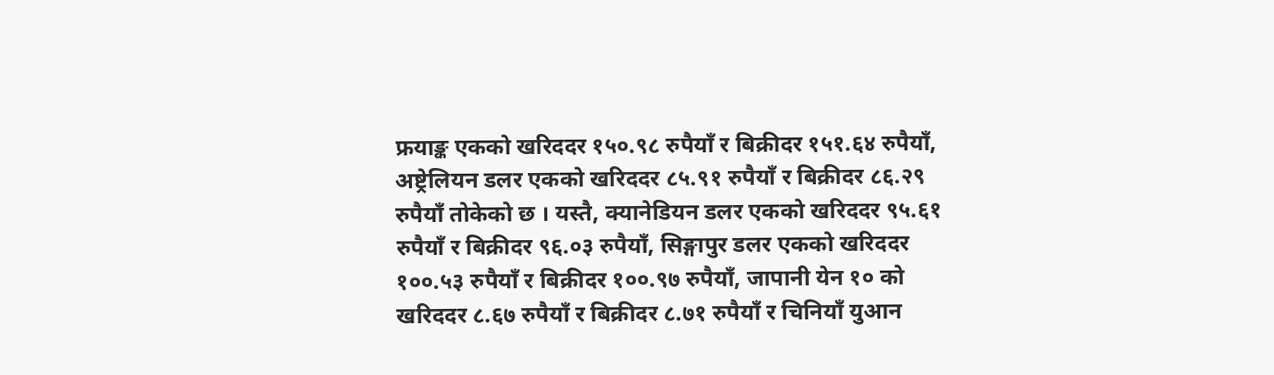फ्रयाङ्क एकको खरिददर १५०.९८ रुपैयाँ र बिक्रीदर १५१.६४ रुपैयाँ, अष्ट्रेलियन डलर एकको खरिददर ८५.९१ रुपैयाँ र बिक्रीदर ८६.२९ रुपैयाँ तोकेको छ । यस्तै, क्यानेडियन डलर एकको खरिददर ९५.६१ रुपैयाँ र बिक्रीदर ९६.०३ रुपैयाँ, सिङ्गापुर डलर एकको खरिददर १००.५३ रुपैयाँ र बिक्रीदर १००.९७ रुपैयाँ, जापानी येन १० को खरिददर ८.६७ रुपैयाँ र बिक्रीदर ८.७१ रुपैयाँ र चिनियाँ युआन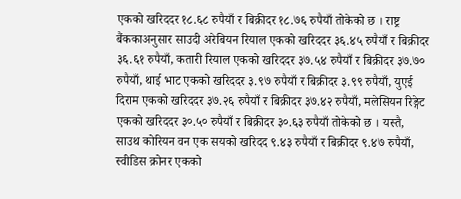एकको खरिददर १८.६८ रुपैयाँ र बिक्रीदर १८.७६ रुपैयाँ तोकेको छ । राष्ट्र बैंककाअनुसार साउदी अरेबियन रियाल एकको खरिददर ३६.४५ रुपैयाँ र बिक्रीदर ३६.६१ रुपैयाँ, कतारी रियाल एकको खरिददर ३७.५४ रुपैयाँ र बिक्रीदर ३७.७० रुपैयाँ, थाई भाट एकको खरिददर ३.९७ रुपैयाँ र बिक्रीदर ३.९९ रुपैयाँ, युएई दिराम एकको खरिददर ३७.२६ रुपैयाँ र बिक्रीदर ३७.४२ रुपैयाँ, मलेसियन रिङ्गेट एकको खरिददर ३०.५० रुपैयाँ र बिक्रीदर ३०.६३ रुपैयाँ तोकेको छ । यस्तै, साउथ कोरियन वन एक सयको खरिदद ९.४३ रुपैयाँ र बिक्रीदर ९.४७ रुपैयाँ, स्वीडिस क्रोनर एकको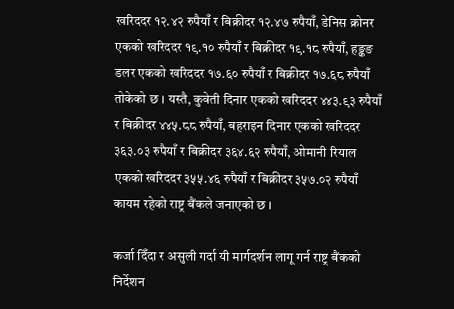खरिददर १२.४२ रुपैयाँ र बिक्रीदर १२.४७ रुपैयाँ, डेनिस क्रोनर एकको खरिददर १९.१० रुपैयाँ र बिक्रीदर १९.१८ रुपैयाँ, हङ्कङ डलर एकको खरिददर १७.६० रुपैयाँ र बिक्रीदर १७.६८ रुपैयाँ तोकेको छ । यस्तै, कुवेती दिनार एकको खरिददर ४४३.९३ रुपैयाँ र बिक्रीदर ४४५.८८ रुपैयाँ, बहराइन दिनार एकको खरिददर ३६३.०३ रुपैयाँ र बिक्रीदर ३६४.६२ रुपैयाँ, ओमानी रियाल एकको खरिददर ३५५.४६ रुपैयाँ र बिक्रीदर ३५७.०२ रुपैयाँ कायम रहेको राष्ट्र बैंकले जनाएको छ ।

कर्जा दिँदा र असुली गर्दा यी मार्गदर्शन लागू गर्न राष्ट्र बैंकको निर्देशन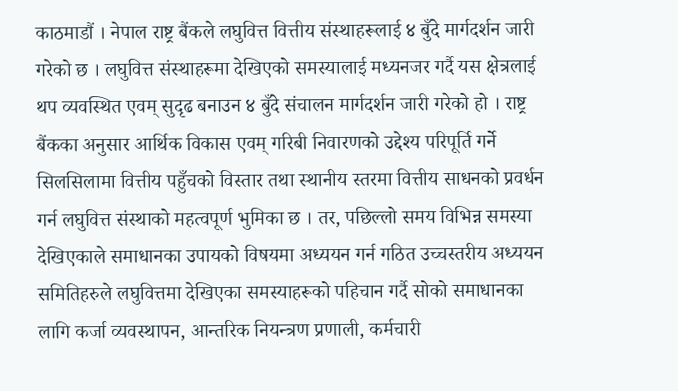काठमाडौं । नेपाल राष्ट्र बैंकले लघुवित्त वित्तीय संस्थाहरूलाई ४ बुँदे मार्गदर्शन जारी गरेको छ । लघुवित्त संस्थाहरूमा देखिएको समस्यालाई मध्यनजर गर्दै यस क्षेत्रलाई थप व्यवस्थित एवम् सुदृढ बनाउन ४ बुँदे संचालन मार्गदर्शन जारी गरेको हो । राष्ट्र बैंकका अनुसार आर्थिक विकास एवम् गरिबी निवारणको उद्देश्य परिपूर्ति गर्ने सिलसिलामा वित्तीय पहुँचको विस्तार तथा स्थानीय स्तरमा वित्तीय साधनको प्रवर्धन गर्न लघुवित्त संस्थाको महत्वपूर्ण भुमिका छ । तर, पछिल्लो समय विभिन्न समस्या देखिएकाले समाधानका उपायको विषयमा अध्ययन गर्न गठित उच्चस्तरीय अध्ययन समितिहरुले लघुवित्तमा देखिएका समस्याहरूको पहिचान गर्दै सोको समाधानका लागि कर्जा व्यवस्थापन, आन्तरिक नियन्त्रण प्रणाली, कर्मचारी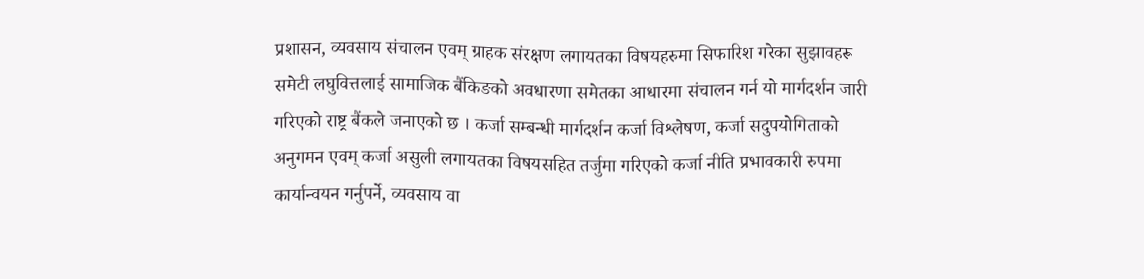प्रशासन, व्यवसाय संचालन एवम् ग्राहक संरक्षण लगायतका विषयहरुमा सिफारिश गरेका सुझावहरू समेटी लघुवित्तलाई सामाजिक बैंकिङको अवधारणा समेतका आधारमा संचालन गर्न यो मार्गदर्शन जारी गरिएको राष्ट्र बैंकले जनाएको छ । कर्जा सम्बन्धी मार्गदर्शन कर्जा विश्लेषण, कर्जा सदुपयोगिताको अनुगमन एवम् कर्जा असुली लगायतका विषयसहित तर्जुमा गरिएको कर्जा नीति प्रभावकारी रुपमा कार्यान्वयन गर्नुपर्ने, व्यवसाय वा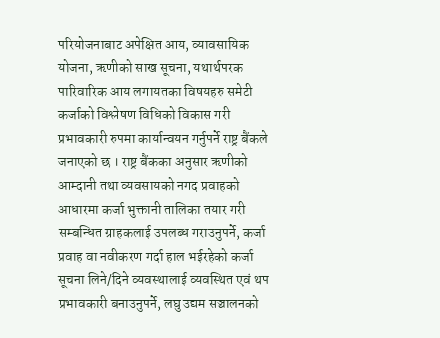परियोजनाबाट अपेक्षित आय, व्यावसायिक योजना, ऋणीको साख सूचना, यथार्थपरक पारिवारिक आय लगायतका विषयहरु समेटी कर्जाको विश्लेषण विधिको विकास गरी प्रभावकारी रुपमा कार्यान्वयन गर्नुपर्ने राष्ट्र बैंकले जनाएको छ । राष्ट्र बैंकका अनुसार ऋणीको आम्दानी तथा व्यवसायको नगद प्रवाहको आधारमा कर्जा भुक्तानी तालिका तयार गरी सम्बन्धित ग्राहकलाई उपलब्ध गराउनुपर्ने, कर्जा प्रवाह वा नवीकरण गर्दा हाल भईरहेको कर्जा सूचना लिने/दिने व्यवस्थालाई व्यवस्थित एवं थप प्रभावकारी बनाउनुपर्ने, लघु उद्यम सञ्चालनको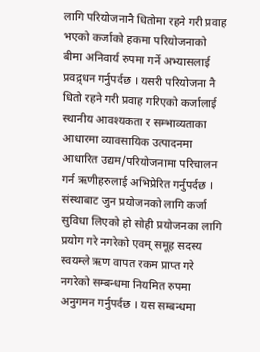लागि परियोजनानै धितोमा रहने गरी प्रवाह भएको कर्जाको हकमा परियोजनाको बीमा अनिवार्य रुपमा गर्ने अभ्यासलाई प्रवद्र्धन गर्नुपर्दछ । यसरी परियोजना नै धितो रहने गरी प्रवाह गरिएको कर्जालाई स्थानीय आवश्यकता र सम्भाव्यताका आधारमा व्यावसायिक उत्पादनमा आधारित उद्यम/परियोजनामा परिचालन गर्न ऋणीहरुलाई अभिप्रेरित गर्नुपर्दछ । संस्थाबाट जुन प्रयोजनको लागि कर्जा सुविधा लिएको हो सोही प्रयोजनका लागि प्रयोग गरे नगरेको एवम् समूह सदस्य स्वयम्ले ऋण वापत रकम प्राप्त गरे नगरेको सम्बन्धमा नियमित रुपमा अनुगमन गर्नुपर्दछ । यस सम्बन्धमा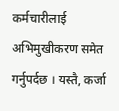कर्मचारीलाई अभिमुखीकरण समेत गर्नुपर्दछ । यस्तै, कर्जा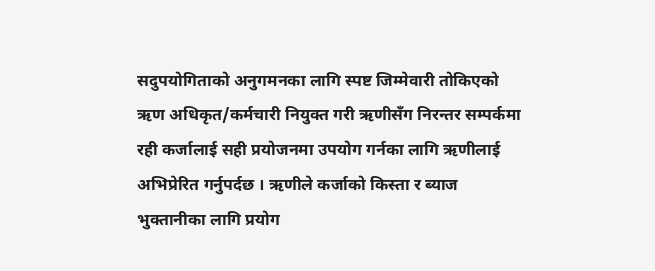सदुपयोगिताको अनुगमनका लागि स्पष्ट जिम्मेवारी तोकिएको ऋण अधिकृत/कर्मचारी नियुक्त गरी ऋणीसँग निरन्तर सम्पर्कमा रही कर्जालाई सही प्रयोजनमा उपयोग गर्नका लागि ऋणीलाई अभिप्रेरित गर्नुपर्दछ । ऋणीले कर्जाको किस्ता र ब्याज भुक्तानीका लागि प्रयोग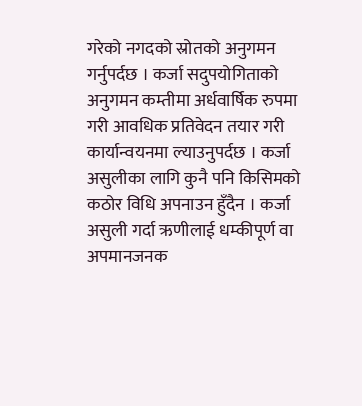गरेको नगदको स्रोतको अनुगमन गर्नुपर्दछ । कर्जा सदुपयोगिताको अनुगमन कम्तीमा अर्धवार्षिक रुपमा गरी आवधिक प्रतिवेदन तयार गरी कार्यान्वयनमा ल्याउनुपर्दछ । कर्जा असुलीका लागि कुनै पनि किसिमको कठोर विधि अपनाउन हुँदैन । कर्जा असुली गर्दा ऋणीलाई धम्कीपूर्ण वा अपमानजनक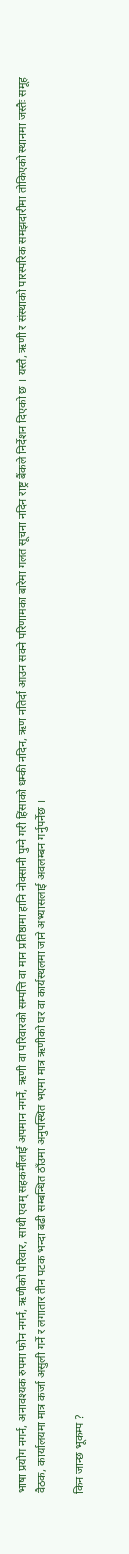भाषा प्रयोग नगर्न, अनावश्यक रुपमा फोन नगर्न, ऋणीको परिवार, साथी एवम् सहकर्मीलाई अपमान नगर्ने, ऋणी वा परिवारको सम्पत्ति वा मान प्रतिष्ठामा हानि नोक्सानी पुग्ने गरी हिंसाको धम्की नदिन, ऋण नतिर्दा आउन सक्ने परिणामका बारेमा गलत सूचना नदिन राष्ट्र बैंकले निर्देशन दिएको छ । यस्तै, ऋणी र संस्थाको पारस्परिक समझदारीमा तोकिएको स्थानमा जस्तैः समूह वैठक, कार्यालयमा मात्र कर्जा असुली गर्ने र लगातार तीन पटक भन्दा बढी सम्बन्धित ठाँउमा अनुपस्थित भएमा मात्र ऋणीको घर वा कार्यस्थलमा जाने अभ्यासलाई अवलम्बन गर्नुपर्नेछ ।

किन जान्छ भूकम्प ?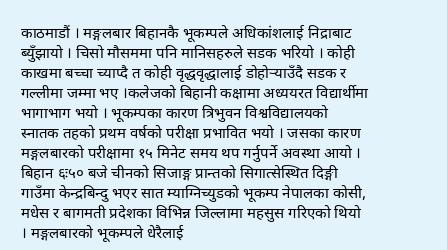काठमाडौं । मङ्गलबार बिहानकै भूकम्पले अधिकांशलाई निद्राबाट ब्युँझायो । चिसो मौसममा पनि मानिसहरुले सडक भरियो । कोही काखमा बच्चा च्याप्दै त कोही वृद्धवृद्धालाई डोहोर्‍याउँदै सडक र गल्लीमा जम्मा भए ।कलेजको बिहानी कक्षामा अध्ययरत विद्यार्थीमा भागाभाग भयो । भूकम्पका कारण त्रिभुवन विश्वविद्यालयको स्नातक तहको प्रथम वर्षको परीक्षा प्रभावित भयो । जसका कारण मङ्गलबारको परीक्षामा १५ मिनेट समय थप गर्नुपर्ने अवस्था आयो । बिहान ६ः५० बजे चीनको सिजाङ्ग प्रान्तको सिगात्सेस्थित दिङ्गी गाउँमा केन्द्रबिन्दु भएर सात म्याग्निच्युडको भूकम्प नेपालका कोसी, मधेस र बागमती प्रदेशका विभिन्न जिल्लामा महसुस गरिएको थियो । मङ्गलबारको भूकम्पले धेरैलाई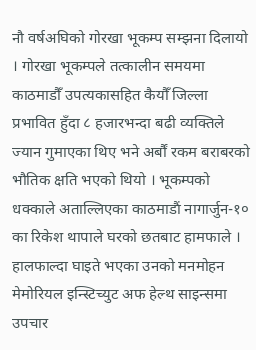नौ वर्षअघिको गोरखा भूकम्प सम्झना दिलायो । गोरखा भूकम्पले तत्कालीन समयमा काठमाडौँ उपत्यकासहित कैयौँ जिल्ला प्रभावित हुँदा ८ हजारभन्दा बढी व्यक्तिले ज्यान गुमाएका थिए भने अर्बौं रकम बराबरको भौतिक क्षति भएको थियो । भूकम्पको धक्काले अताल्लिएका काठमाडौं नागार्जुन-१० का रिकेश थापाले घरको छतबाट हामफाले । हालफाल्दा घाइते भएका उनको मनमोहन मेमोरियल इन्स्टिच्युट अफ हेल्थ साइन्समा उपचार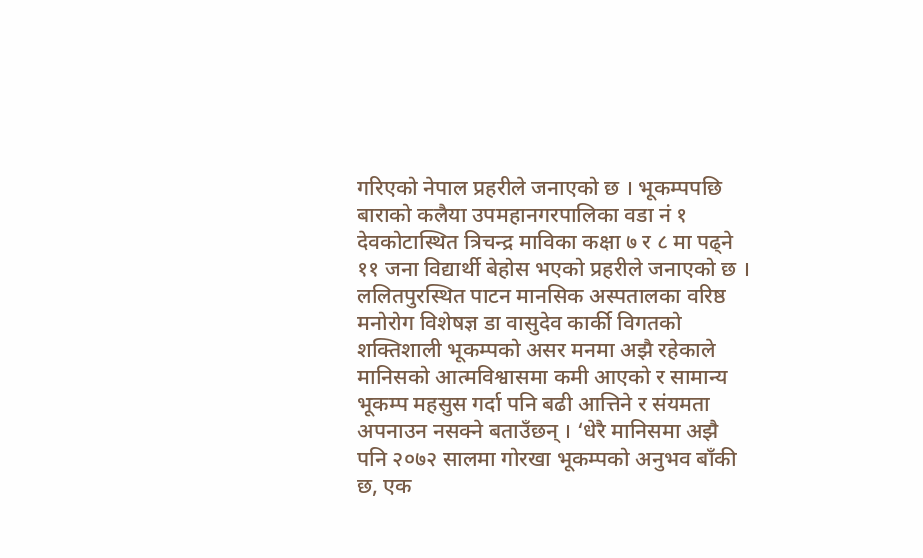गरिएको नेपाल प्रहरीले जनाएको छ । भूकम्पपछि बाराको कलैया उपमहानगरपालिका वडा नं १ देवकोटास्थित त्रिचन्द्र माविका कक्षा ७ र ८ मा पढ्ने ११ जना विद्यार्थी बेहोस भएको प्रहरीले जनाएको छ । ललितपुरस्थित पाटन मानसिक अस्पतालका वरिष्ठ मनोरोग विशेषज्ञ डा वासुदेव कार्की विगतको शक्तिशाली भूकम्पको असर मनमा अझै रहेकाले मानिसको आत्मविश्वासमा कमी आएको र सामान्य भूकम्प महसुस गर्दा पनि बढी आत्तिने र संयमता अपनाउन नसक्ने बताउँछन् । ‘धेरै मानिसमा अझै पनि २०७२ सालमा गोरखा भूकम्पको अनुभव बाँकी छ, एक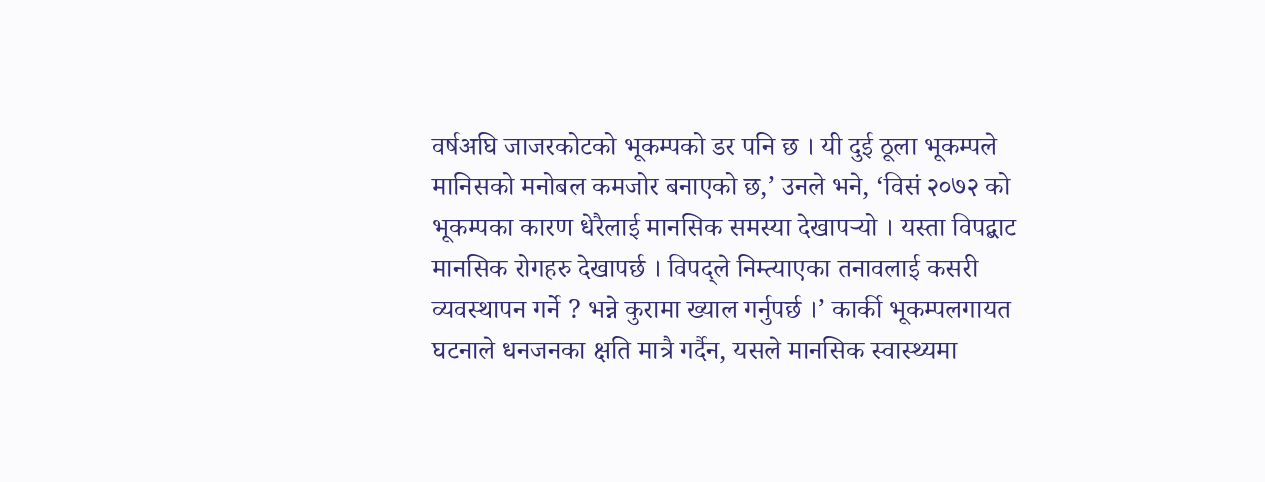वर्षअघि जाजरकोटको भूकम्पको डर पनि छ । यी दुई ठूला भूकम्पले मानिसको मनोबल कमजोर बनाएको छ,’ उनले भने, ‘विसं २०७२ को भूकम्पका कारण धेरैलाई मानसिक समस्या देखापर्‍यो । यस्ता विपद्बाट मानसिक रोगहरु देखापर्छ । विपद्ले निम्त्याएका तनावलाई कसरी व्यवस्थापन गर्ने ? भन्ने कुरामा ख्याल गर्नुपर्छ ।’ कार्की भूकम्पलगायत घटनाले धनजनका क्षति मात्रै गर्दैन, यसले मानसिक स्वास्थ्यमा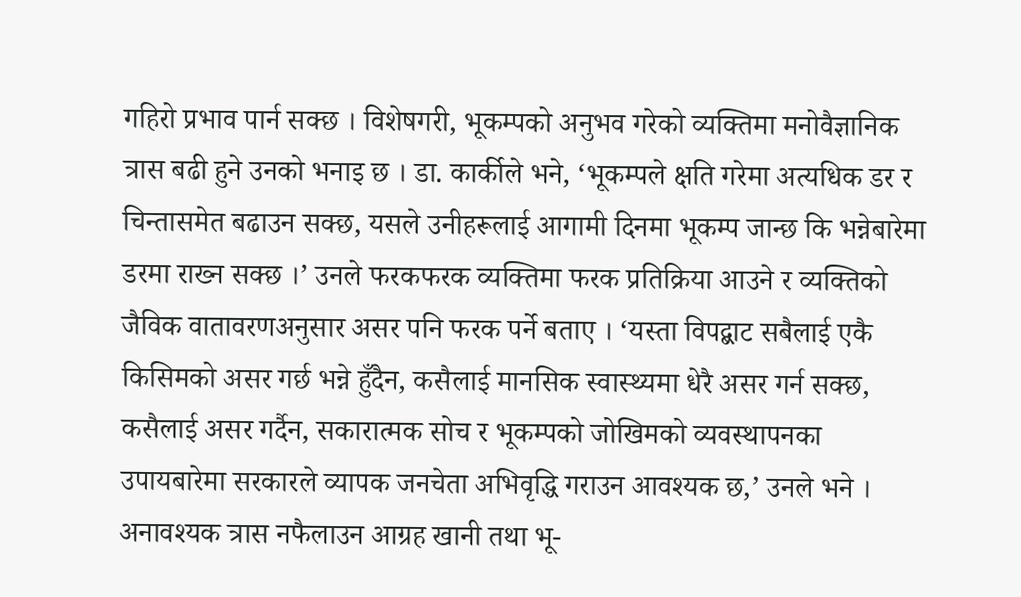गहिरो प्रभाव पार्न सक्छ । विशेषगरी, भूकम्पको अनुभव गरेको व्यक्तिमा मनोवैज्ञानिक त्रास बढी हुने उनको भनाइ छ । डा. कार्कीले भने, ‘भूकम्पले क्षति गरेमा अत्यधिक डर र चिन्तासमेत बढाउन सक्छ, यसले उनीहरूलाई आगामी दिनमा भूकम्प जान्छ कि भन्नेबारेमा डरमा राख्न सक्छ ।’ उनले फरकफरक व्यक्तिमा फरक प्रतिक्रिया आउने र व्यक्तिको जैविक वातावरणअनुसार असर पनि फरक पर्ने बताए । ‘यस्ता विपद्बाट सबैलाई एकै किसिमको असर गर्छ भन्ने हुँदैन, कसैलाई मानसिक स्वास्थ्यमा धेरै असर गर्न सक्छ, कसैलाई असर गर्दैन, सकारात्मक सोच र भूकम्पको जोखिमको व्यवस्थापनका उपायबारेमा सरकारले व्यापक जनचेता अभिवृद्धि गराउन आवश्यक छ,’ उनले भने । अनावश्यक त्रास नफैलाउन आग्रह खानी तथा भू-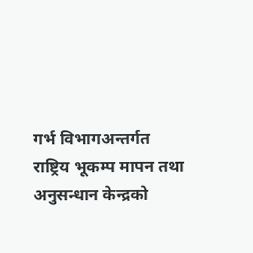गर्भ विभागअन्तर्गत राष्ट्रिय भूकम्प मापन तथा अनुसन्धान केन्द्रको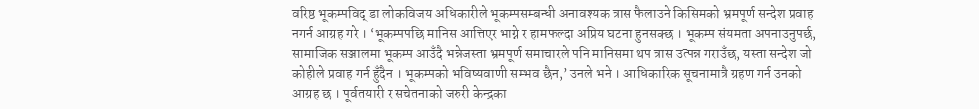वरिष्ठ भूकम्पविद् डा लोकविजय अधिकारीले भूकम्पसम्बन्धी अनावश्यक त्रास फैलाउने किसिमको भ्रमपूर्ण सन्देश प्रवाह नगर्न आग्रह गरे । ‘भूकम्पपछि मानिस आत्तिएर भाग्ने र हामफल्दा अप्रिय घटना हुनसक्छ । भूकम्प संयमता अपनाउनुपर्छ, सामाजिक सञ्जालमा भूकम्प आउँदै भन्नेजस्ता भ्रमपूर्ण समाचारले पनि मानिसमा थप त्रास उत्पन्न गराउँछ, यस्ता सन्देश जो कोहीले प्रवाह गर्न हुँदैन । भूकम्पको भविष्यवाणी सम्भव छैन,’ उनले भने । आधिकारिक सूचनामात्रै ग्रहण गर्न उनको आग्रह छ । पूर्वतयारी र सचेतनाको जरुरी केन्द्रका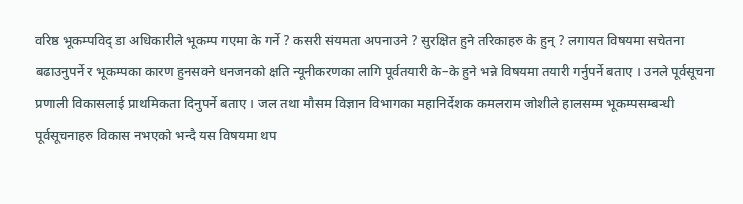वरिष्ठ भूकम्पविद् डा अधिकारीले भूकम्प गएमा के गर्ने ? कसरी संयमता अपनाउने ? सुरक्षित हुने तरिकाहरु के हुन् ? लगायत विषयमा सचेतना बढाउनुपर्ने र भूकम्पका कारण हुनसक्ने धनजनको क्षति न्यूनीकरणका लागि पूर्वतयारी के–के हुने भन्ने विषयमा तयारी गर्नुपर्ने बताए । उनले पूर्वसूचना प्रणाली विकासलाई प्राथमिकता दिनुपर्ने बताए । जल तथा मौसम विज्ञान विभागका महानिर्देशक कमलराम जोशीले हालसम्म भूकम्पसम्बन्धी पूर्वसूचनाहरु विकास नभएको भन्दै यस विषयमा थप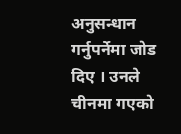अनुसन्धान गर्नुपर्नेमा जोड दिए । उनले चीनमा गएको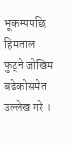भूकम्पपछि हिमताल फुट्ने जोखिम बढेकोसमेत उल्लेख गरे ।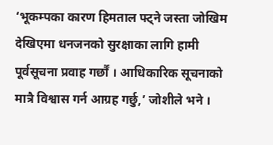‘भूकम्पका कारण हिमताल फ्ट्ने जस्ता जोखिम देखिएमा धनजनको सुरक्षाका लागि हामी पूर्वसूचना प्रवाह गर्छौं । आधिकारिक सूचनाको मात्रै विश्वास गर्न आग्रह गर्छु,’ जोशीले भने ।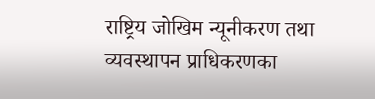राष्ट्रिय जोखिम न्यूनीकरण तथा व्यवस्थापन प्राधिकरणका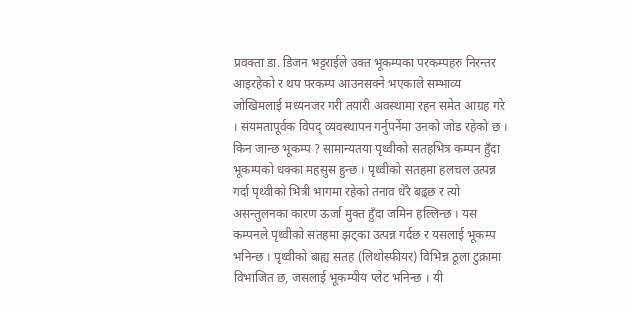प्रवक्ता डा. डिजन भट्टराईले उक्त भूकम्पका परकम्पहरु निरन्तर आइरहेको र थप परकम्प आउनसक्ने भएकाले सम्भाव्य जोखिमलाई मध्यनजर गरी तयारी अवस्थामा रहन समेत आग्रह गरे । संयमतापूर्वक विपद् व्यवस्थापन गर्नुपर्नेमा उनको जोड रहेको छ । किन जान्छ भूकम्प ? सामान्यतया पृथ्वीको सतहभित्र कम्पन हुँदा भूकम्पको धक्का महसुस हुन्छ । पृथ्वीको सतहमा हलचल उत्पन्न गर्दा पृथ्वीको भित्री भागमा रहेको तनाव धेरै बढ़्छ र त्यो असन्तुलनका कारण ऊर्जा मुक्त हुँदा जमिन हल्लिन्छ । यस कम्पनले पृथ्वीको सतहमा झट्का उत्पन्न गर्दछ र यसलाई भूकम्प भनिन्छ । पृथ्वीको बाह्य सतह (लिथोस्फीयर) विभिन्न ठूला टुक्रामा विभाजित छ, जसलाई भूकम्पीय प्लेट भनिन्छ । यी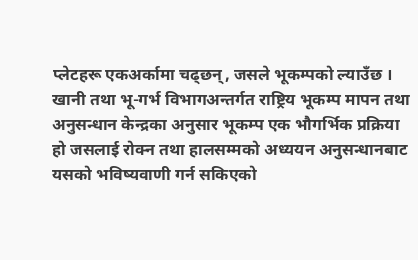प्लेटहरू एकअर्कामा चढ्छन्, जसले भूकम्पको ल्याउँछ । खानी तथा भू-गर्भ विभागअन्तर्गत राष्ट्रिय भूकम्प मापन तथा अनुसन्धान केन्द्रका अनुसार भूकम्प एक भौगर्भिक प्रक्रिया हो जसलाई रोक्न तथा हालसम्मको अध्ययन अनुसन्धानबाट यसको भविष्यवाणी गर्न सकिएको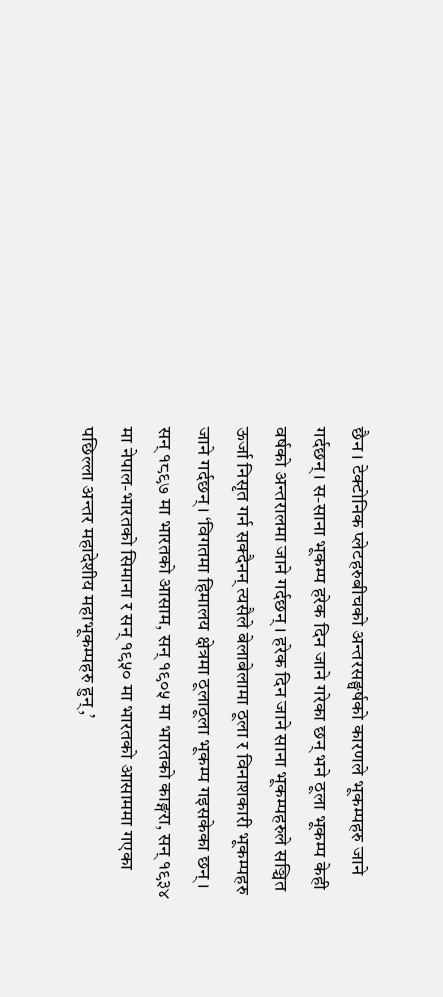छैन । टेक्टोनिक प्लेटहरुबीचको अन्तरसङ्घर्षको कारणले भूकम्पहरु जाने गर्दछन् । स-साना भूकम्प हरेक दिन जाने गरेका छन् भने ठूला भूकम्प केही वर्षको अन्तरालमा जाने गर्दछन् । हरेक दिन जाने साना भूकम्पहरुले सञ्चित ऊर्जा निसृत गर्न सक्दैनन् त्यसैले बेलाबेलामा ठूला र विनाशकारी भूकम्पहरु जाने गर्दछन् । ‘विगतमा हिमालय क्षेत्रमा ठूलाठूला भूकम्प गइसकेका छन् । सन् १८९७ मा भारतको आसाम, सन् १९०५ मा भारतको काङ्गरा, सन् १९३४ मा नेपाल-भारतको सिमाना र सन् १९५० मा भारतको आसाममा गएका पछिल्ला अन्तर महादेशीय महाभूकम्पहरु हुन्,’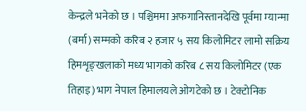केन्द्रले भनेको छ । पश्चिममा अफगानिस्तानदेखि पूर्वमा म्यान्मा (बर्मा) सम्मको करिब २ हजार ५ सय किलोमिटर लामो सक्रिय हिमशृङ्खलाको मध्य भागको करिब ८ सय किलोमिटर (एक तिहाइ) भाग नेपाल हिमालयले ओगटेको छ । टेक्टोनिक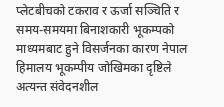प्लेटबीचको टकराव र ऊर्जा सञ्चिति र समय-समयमा बिनाशकारी भूकम्पको माध्यमबाट हुने विसर्जनका कारण नेपाल हिमालय भूकम्पीय जोखिमका दृष्टिले अत्यन्त संवेदनशील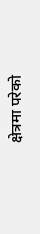क्षेत्रमा परेको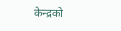केन्द्रको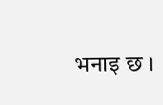भनाइ छ ।